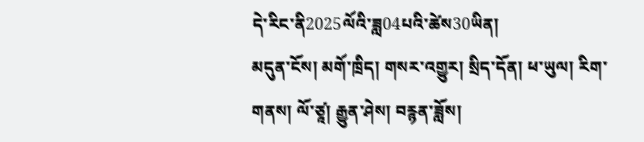དེ་རིང་ནི2025ལོའི་ཟླ04པའི་ཚེས30ཡིན།
མདུན་ངོས། མགོ་ཁྲིད། གསར་འགྱུར། སྲིད་དོན། ཕ་ཡུལ། རིག་གནས། ལོ་ཙཱ། རྒྱུན་ཤེས། བརྙན་ཟློས།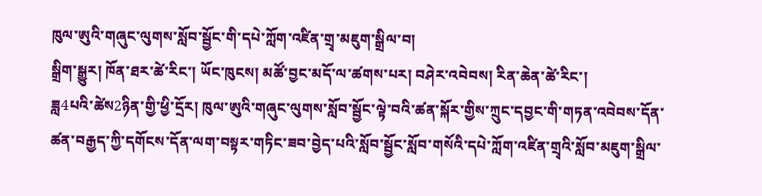ཁུལ་ཨུའི་གཞུང་ལུགས་སློབ་སྦྱོང་གི་དཔེ་ཀློག་འཛིན་གྲྭ་མཇུག་སྒྲིལ་བ།
སྒྲིག་སྒྱུར། ཁོན་ཐར་ཚེ་རིང་། ཡོང་ཁུངས། མཚོ་བྱང་མདོ་ལ་ཚགས་པར། བཤེར་འབེབས། རིན་ཆེན་ཚེ་རིང་།
ཟླ4པའི་ཚེས2ཉིན་གྱི་ཕྱི་དྲོར། ཁུལ་ཨུའི་གཞུང་ལུགས་སློབ་སྦྱོང་ལྟེ་བའི་ཚན་སྐོར་གྱིས་ཀྲུང་དབྱང་གི་གཏན་འབེབས་དོན་ཚན་བརྒྱད་ཀྱི་དགོངས་དོན་ལག་བསྟར་གཏིང་ཟབ་བྱེད་པའི་སློབ་སྦྱོང་སློབ་གསོའི་དཔེ་ཀློག་འཛིན་གྲྭའི་སློབ་མཇུག་སྒྲིལ་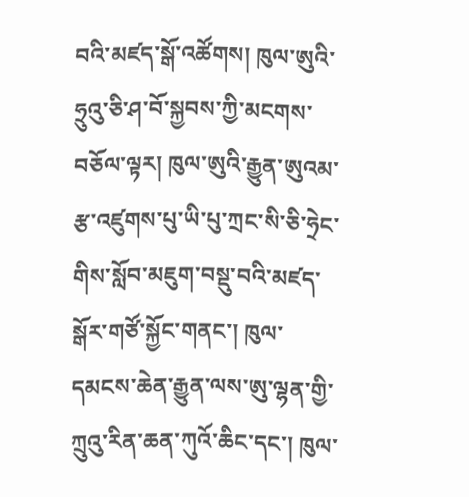བའི་མཛད་སྒོ་འཚོགས། ཁུལ་ཨུའི་ཧྲུའུ་ཅི་ཤ་བོ་སྐྱབས་ཀྱི་མངགས་བཅོལ་ལྟར། ཁུལ་ཨུའི་རྒྱུན་ཨུའམ་རྩ་འཛུགས་པུ་ཡི་པུ་ཀྲང་སི་ཅི་ཧྲེང་གིས་སློབ་མཇུག་བསྡུ་བའི་མཛད་སྒོར་གཙོ་སྐྱོང་གནང་། ཁུལ་དམངས་ཆེན་རྒྱུན་ལས་ཨུ་ལྷན་གྱི་ཀྲུའུ་རིན་ཆན་ཀུའོ་ཆིང་དང་། ཁུལ་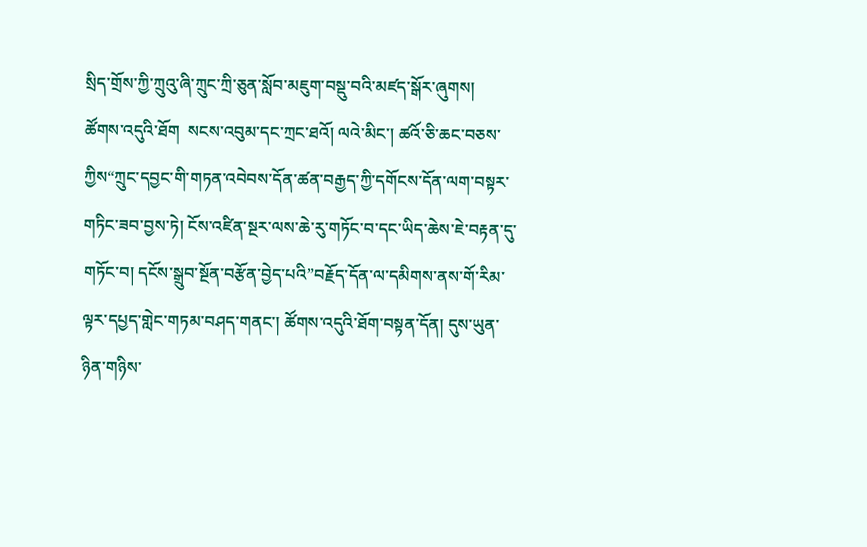སྲིད་གྲོས་ཀྱི་ཀྲུའུ་ཞི་ཀྲུང་ཀྲི་ཅུན་སློབ་མཇུག་བསྡུ་བའི་མཛད་སྒོར་ཞུགས།
ཚོགས་འདུའི་ཐོག  སངས་འབུམ་དང་ཀྲང་ཐའོ། ལའེ་མིང་། ཚའོ་ཅི་ཆང་བཅས་ཀྱིས“ཀྲུང་དབྱང་གི་གཏན་འབེབས་དོན་ཚན་བརྒྱད་ཀྱི་དགོངས་དོན་ལག་བསྟར་གཏིང་ཟབ་བྱས་ཏེ། ངོས་འཛིན་སྔར་ལས་ཆེ་རུ་གཏོང་བ་དང་ཡིད་ཆེས་ཇེ་བརྟན་དུ་གཏོང་བ། དངོས་སྒྲུབ་སྔོན་བརྩོན་བྱེད་པའི”བརྗོད་དོན་ལ་དམིགས་ནས་གོ་རིམ་ལྟར་དཔྱད་གླེང་གཏམ་བཤད་གནང་། ཚོགས་འདུའི་ཐོག་བསྟན་དོན། དུས་ཡུན་ཉིན་གཉིས་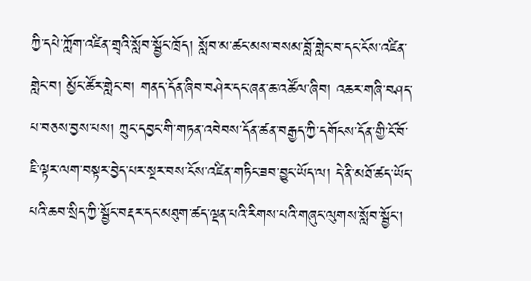ཀྱི་དཔེ་ཀློག་འཛིན་གྲྭའི་སློབ་སྦྱོང་ཁྲོད། སློབ་མ་ཚང་མས་བསམ་བློ་གླེང་བ་དང་ངོས་འཛིན་གླེང་བ། མྱོང་ཚོར་གླེང་བ། གནད་དོན་ཞིབ་བཤེར་དང་ཞན་ཆ་འཚོལ་ཞིབ། འཆར་གཞི་བཤད་པ་བཅས་བྱས་པས། ཀྲུང་དབྱང་གི་གཏན་འབེབས་དོན་ཚན་བརྒྱད་ཀྱི་དགོངས་དོན་གྱི་ངོ་བོ་ཇི་ལྟར་ལག་བསྟར་བྱེད་པར་སྔར་བས་ངོས་འཛིན་གཏིང་ཟབ་བྱུང་ཡོད་ལ། དེ་ནི་མཐོ་ཚད་ཡོད་པའི་ཆབ་སྲིད་ཀྱི་སྦྱོང་བརྡར་དང་མཐུག་ཚད་ལྡན་པའི་རིགས་པའི་གཞུང་ལུགས་སློབ་སྦྱོང་།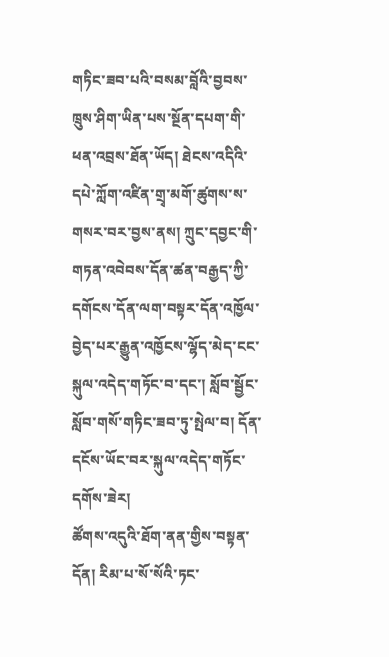གཏིང་ཟབ་པའི་བསམ་བློའི་བྱབས་ཁྲུས་ཤིག་ཡིན་པས་སྔོན་དཔག་གི་ཕན་འབྲས་ཐོན་ཡོད། ཐེངས་འདིའི་དཔེ་ཀློག་འཛིན་གྲྭ་མགོ་ཚུགས་ས་གསར་བར་བྱས་ནས། ཀྲུང་དབྱང་གི་གཏན་འབེབས་དོན་ཚན་བརྒྱད་ཀྱི་དགོངས་དོན་ལག་བསྟར་དོན་འཁྱོལ་བྱེད་པར་རྒྱུན་འཁྱོངས་ལྷོད་མེད་ངང་སྐུལ་འདེད་གཏོང་བ་དང་། སློབ་སྦྱོང་སློབ་གསོ་གཏིང་ཟབ་ཏུ་སྤེལ་བ། དོན་དངོས་ཡོང་བར་སྐུལ་འདེད་གཏོང་དགོས་ཟེར།
ཚོགས་འདུའི་ཐོག་ནན་གྱིས་བསྟན་དོན། རིམ་པ་སོ་སོའི་ཏང་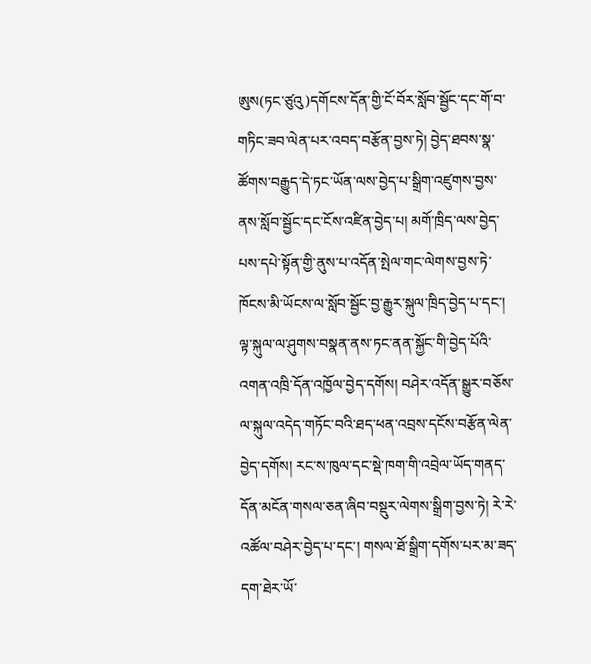ཨུས(ཏང་ཙུའུ)དགོངས་དོན་གྱི་ངོ་བོར་སློབ་སྦྱོང་དང་གོ་བ་གཏིང་ཟབ་ལེན་པར་འབད་བརྩོན་བྱས་ཏེ། བྱེད་ཐབས་སྣ་ཚོགས་བརྒྱུད་དེ་ཏང་ཡོན་ལས་བྱེད་པ་སྒྲིག་འཛུགས་བྱས་ནས་སློབ་སྦྱོང་དང་ངོས་འཛིན་བྱེད་པ། མགོ་ཁྲིད་ལས་བྱེད་པས་དཔེ་སྟོན་གྱི་ནུས་པ་འདོན་སྤེལ་གང་ལེགས་བྱས་ཏེ་ཁོངས་མི་ཡོངས་ལ་སློབ་སྦྱོང་བྱ་རྒྱུར་སྐུལ་ཁྲིད་བྱེད་པ་དང་། ལྟ་སྐུལ་ལ་ཤུགས་བསྣན་ནས་ཏང་ནན་སྐྱོང་གི་བྱེད་པོའི་འགན་འཁྲི་དོན་འཁྱོལ་བྱེད་དགོས། བཤེར་འདོན་སྒྱུར་བཅོས་ལ་སྐུལ་འདེད་གཏོང་བའི་ཐད་ཕན་འབྲས་དངོས་བརྩོན་ལེན་བྱེད་དགོས། རང་ས་ཁུལ་དང་སྡེ་ཁག་གི་འབྲེལ་ཡོད་གནད་དོན་མངོན་གསལ་ཅན་ཞིབ་བསྡུར་ལེགས་སྒྲིག་བྱས་ཏེ། རེ་རེ་འཚོལ་བཤེར་བྱེད་པ་དང་། གསལ་ཐོ་སྒྲིག་དགོས་པར་མ་ཟད་དག་ཐེར་ཡོ་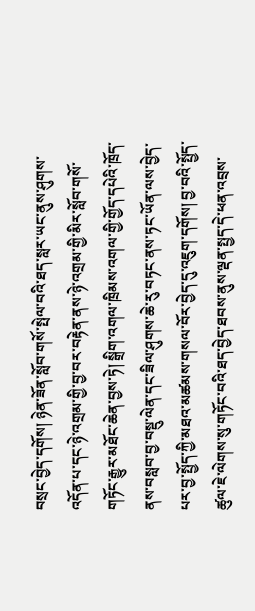བསྲང་བྱེད་དགོས། ཉེན་ཟོན་སློབ་གསོ་སྤེལ་བའི་ཐད་སླར་ཡང་ནུས་ཤུགས་འདོན་པ་དང་ཉེ་འགྲམ་གྱི་བྱ་བར་བརྟེན་ནས་ཉེ་འགྲམ་གྱི་མིར་སློབ་གསོ་གཏོང་རྒྱུར་མཐོང་ཆེན་བྱས་ཏེ། སྒྲིག་འགལ་ཁྲིམས་འགལ་གྱི་གྱོད་དཔེའི་ཁྲོད་ནས་བསླབ་བྱ་བསྡུ་ལེན་དང་ཟིལ་ཤུགས་ཆེ་རུ་བཏང་ནས་ཏང་ཡོན་ལས་བྱེད་པར་བྱ་སྤྱོད་ཀྱི་མཐའ་མཚམས་གསལ་བོར་བྱེད་དུ་འཇུག་དགོས། བྱ་བའི་སྤྱོད་ཚུལ་ཇེ་ལེགས་སུ་གཏོང་བའི་ཐད་བྱེད་ཐབས་ནུས་ལྡན་སྤྱད་དེ་ཕན་འབྲས་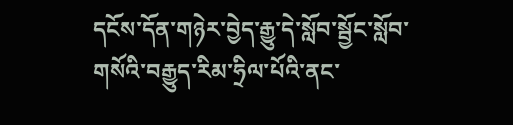དངོས་དོན་གཉེར་བྱེད་རྒྱུ་དེ་སློབ་སྦྱོང་སློབ་གསོའི་བརྒྱུད་རིམ་ཧྲིལ་པོའི་ནང་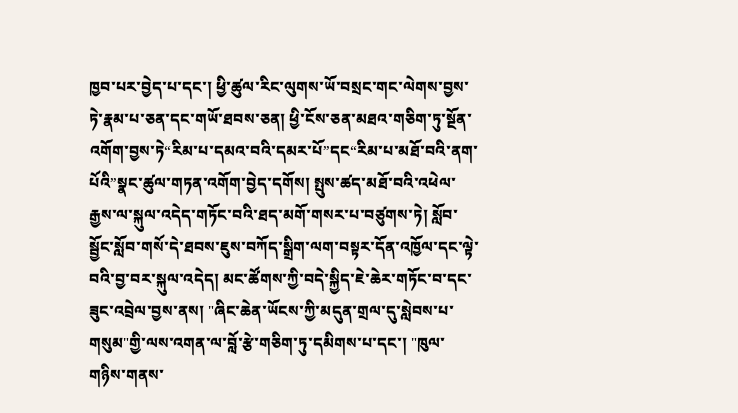ཁྱབ་པར་བྱེད་པ་དང་། ཕྱི་ཚུལ་རིང་ལུགས་ཡོ་བསྲང་གང་ལེགས་བྱས་ཏེ་རྣམ་པ་ཅན་དང་གཡོ་ཐབས་ཅན། ཕྱི་ངོས་ཅན་མཐའ་གཅིག་ཏུ་སྔོན་འགོག་བྱས་ཏེ“རིམ་པ་དམའ་བའི་དམར་པོ”དང“རིམ་པ་མཐོ་བའི་ནག་པོའི”སྣང་ཚུལ་གཏན་འགོག་བྱེད་དགོས། སྤུས་ཚད་མཐོ་བའི་འཕེལ་རྒྱས་ལ་སྐུལ་འདེད་གཏོང་བའི་ཐད་མགོ་གསར་པ་བཙུགས་ཏེ། སློབ་སྦྱོང་སློབ་གསོ་དེ་ཐབས་ཇུས་བཀོད་སྒྲིག་ལག་བསྟར་དོན་འཁྱོལ་དང་ལྟེ་བའི་བྱ་བར་སྐུལ་འདེད། མང་ཚོགས་ཀྱི་བདེ་སྐྱིད་ཇེ་ཆེར་གཏོང་བ་དང་ཟུང་འབྲེལ་བྱས་ནས། "ཞིང་ཆེན་ཡོངས་ཀྱི་མདུན་གྲལ་དུ་སླེབས་པ་གསུམ"གྱི་ལས་འགན་ལ་བློ་རྩེ་གཅིག་ཏུ་དམིགས་པ་དང་། "ཁུལ་གཉིས་གནས་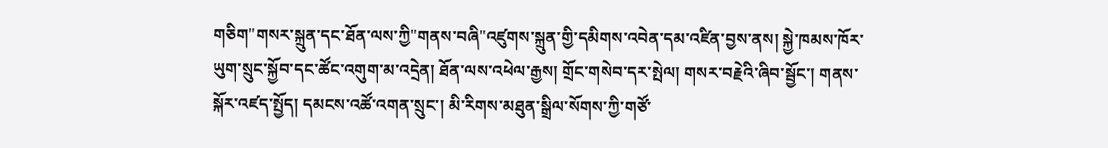གཅིག"གསར་སྐྲུན་དང་ཐོན་ལས་ཀྱི"གནས་བཞི"འཛུགས་སྐྲུན་གྱི་དམིགས་འབེན་དམ་འཛིན་བྱས་ནས། སྐྱེ་ཁམས་ཁོར་ཡུག་སྲུང་སྐྱོབ་དང་ཚོང་འགུག་མ་འདྲེན། ཐོན་ལས་འཕེལ་རྒྱས། གྲོང་གསེབ་དར་སྤེལ། གསར་བརྗེའི་ཞིབ་སྦྱོང་། གནས་སྐོར་འཛད་སྤྱོད། དམངས་འཚོ་འགན་སྲུང་། མི་རིགས་མཐུན་སྒྲིལ་སོགས་ཀྱི་གཙོ་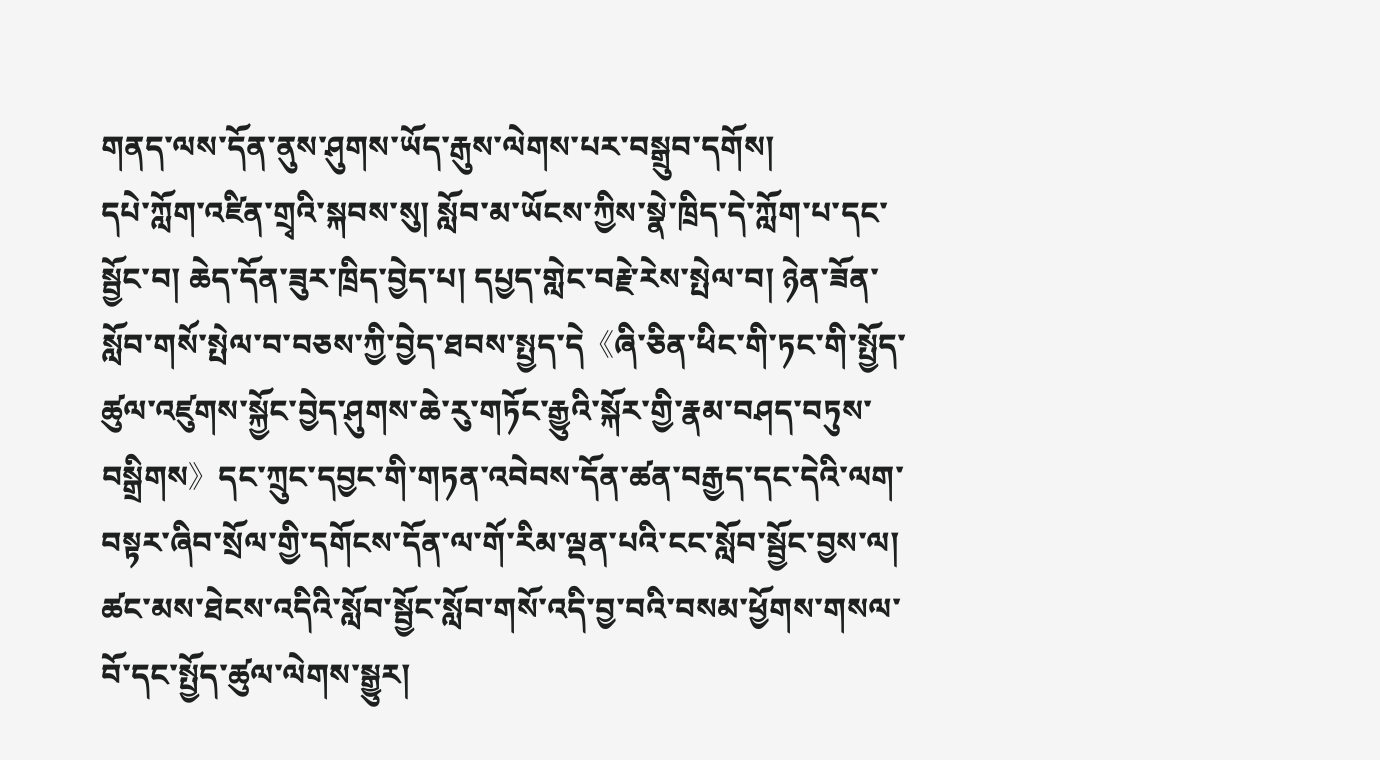གནད་ལས་དོན་ནུས་ཤུགས་ཡོད་རྒུས་ལེགས་པར་བསྒྲུབ་དགོས།
དཔེ་ཀློག་འཛིན་གྲྭའི་སྐབས་སུ། སློབ་མ་ཡོངས་ཀྱིས་སྣེ་ཁྲིད་དེ་ཀློག་པ་དང་སྦྱོང་བ། ཆེད་དོན་ཟུར་ཁྲིད་བྱེད་པ། དཔྱད་གླེང་བརྗེ་རེས་སྤེལ་བ། ཉེན་ཟོན་སློབ་གསོ་སྤེལ་བ་བཅས་ཀྱི་བྱེད་ཐབས་སྤྱད་དེ《ཞི་ཅིན་ཕིང་གི་ཏང་གི་སྤྱོད་ཚུལ་འཛུགས་སྐྱོང་བྱེད་ཤུགས་ཆེ་རུ་གཏོང་རྒྱུའི་སྐོར་གྱི་རྣམ་བཤད་བཏུས་བསྒྲིགས》དང་ཀྲུང་དབྱང་གི་གཏན་འབེབས་དོན་ཚན་བརྒྱད་དང་དེའི་ལག་བསྟར་ཞིབ་སྲོལ་གྱི་དགོངས་དོན་ལ་གོ་རིམ་ལྡན་པའི་ངང་སློབ་སྦྱོང་བྱས་ལ། ཚང་མས་ཐེངས་འདིའི་སློབ་སྦྱོང་སློབ་གསོ་འདི་བྱ་བའི་བསམ་ཕྱོགས་གསལ་བོ་དང་སྤྱོད་ཚུལ་ལེགས་སྒྱུར།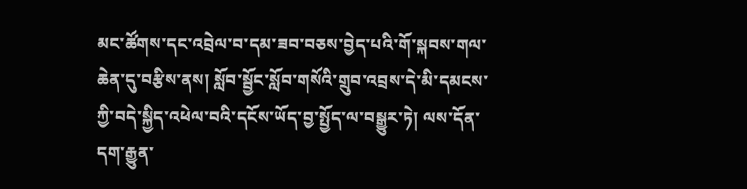མང་ཚོགས་དང་འབྲེལ་བ་དམ་ཟབ་བཅས་བྱེད་པའི་གོ་སྐབས་གལ་ཆེན་དུ་བརྩིས་ནས། སློབ་སྦྱོང་སློབ་གསོའི་གྲུབ་འབྲས་དེ་མི་དམངས་ཀྱི་བདེ་སྐྱིད་འཕེལ་བའི་དངོས་ཡོད་བྱ་སྤྱོད་ལ་བསྒྱུར་ཏེ། ལས་དོན་དག་རྒྱུན་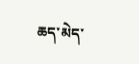ཆད་མེད་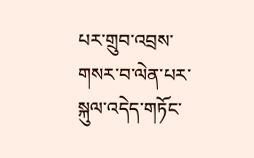པར་གྲུབ་འབྲས་གསར་བ་ལེན་པར་སྐུལ་འདེད་གཏོང་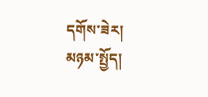དགོས་ཟེར།
མཉམ་སྤྱོད།